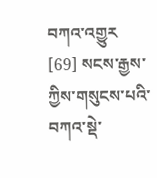བཀའ་འགྱུར
[69] སངས་རྒྱས་ཀྱིས་གསུངས་པའི་བཀའ་སྡེ་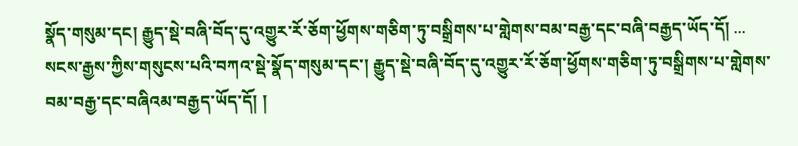སྣོད་གསུམ་དང། རྒྱུད་སྡེ་བཞི་བོད་དུ་འགྱུར་རོ་ཅོག་ཕྱོགས་གཅིག་ཏུ་བསྒྲིགས་པ་གླེགས་བམ་བརྒྱ་དང་བཞི་བརྒྱད་ཡོད་དོ། ...
སངས་རྒྱས་ཀྱིས་གསུངས་པའི་བཀའ་སྡེ་སྣོད་གསུམ་དང་། རྒྱུད་སྡེ་བཞི་བོད་དུ་འགྱུར་རོ་ཅོག་ཕྱོགས་གཅིག་ཏུ་བསྒྲིགས་པ་གླེགས་བམ་བརྒྱ་དང་བཞིའམ་བརྒྱད་ཡོད་དོ། །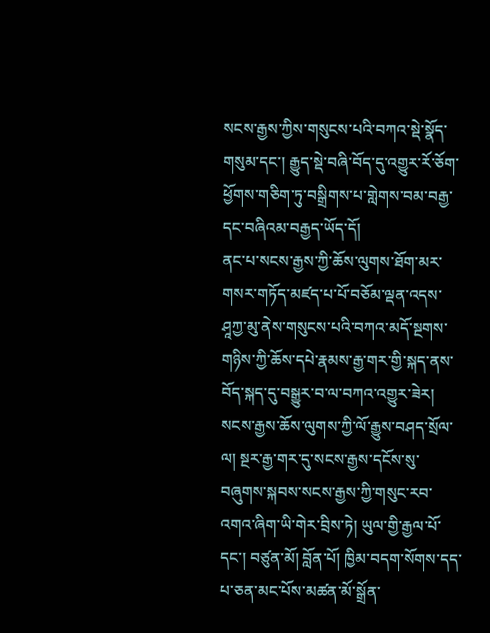སངས་རྒྱས་ཀྱིས་གསུངས་པའི་བཀའ་སྡེ་སྣོད་གསུམ་དང་། རྒྱུད་སྡེ་བཞི་བོད་དུ་འགྱུར་རོ་ཅོག་ཕྱོགས་གཅིག་ཏུ་བསྒྲིགས་པ་གླེགས་བམ་བརྒྱ་དང་བཞིའམ་བརྒྱད་ཡོད་དོ།
ནང་པ་སངས་རྒྱས་ཀྱི་ཆོས་ལུགས་ཐོག་མར་གསར་གཏོད་མཛད་པ་པོ་བཅོམ་ལྡན་འདས་ཤཱཀྱ་མུ་ནེས་གསུངས་པའི་བཀའ་མདོ་སྔགས་གཉིས་ཀྱི་ཆོས་དཔེ་རྣམས་རྒྱ་གར་གྱི་སྐད་ནས་བོད་སྐད་དུ་བསྒྱུར་བ་ལ་བཀའ་འགྱུར་ཟེར། སངས་རྒྱས་ཆོས་ལུགས་ཀྱི་ལོ་རྒྱུས་བཤད་སྲོལ་ལ། སྔར་རྒྱ་གར་དུ་སངས་རྒྱས་དངོས་སུ་བཞུགས་སྐབས་སངས་རྒྱས་ཀྱི་གསུང་རབ་འགའ་ཞིག་ཡི་གེར་བྲིས་ཏེ། ཡུལ་གྱི་རྒྱལ་པོ་དང་། བཙུན་མོ། བློན་པོ། ཁྱིམ་བདག་སོགས་དད་པ་ཅན་མང་པོས་མཚན་མོ་སྒྲོན་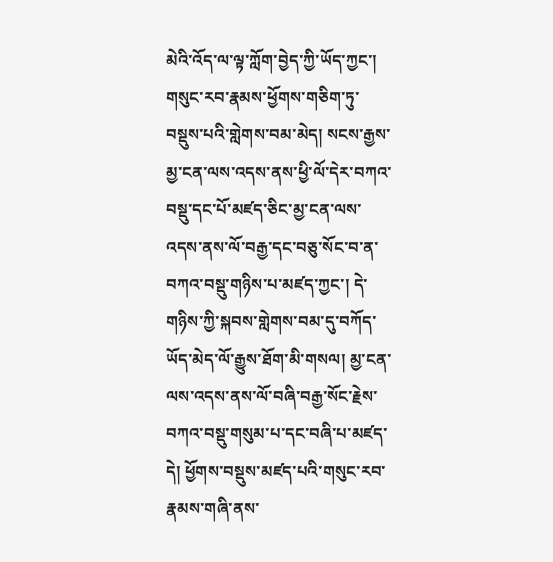མེའི་འོད་ལ་ལྟ་ཀློག་བྱེད་ཀྱི་ཡོད་ཀྱང་། གསུང་རབ་རྣམས་ཕྱོགས་གཅིག་ཏུ་བསྡུས་པའི་གླེགས་བམ་མེད། སངས་རྒྱས་མྱ་ངན་ལས་འདས་ནས་ཕྱི་ལོ་དེར་བཀའ་བསྡུ་དང་པོ་མཛད་ཅིང་མྱ་ངན་ལས་འདས་ནས་ལོ་བརྒྱ་དང་བཅུ་སོང་བ་ན་བཀའ་བསྡུ་གཉིས་པ་མཛད་ཀྱང་། དེ་གཉིས་ཀྱི་སྐབས་གླེགས་བམ་དུ་བཀོད་ཡོད་མེད་ལོ་རྒྱུས་ཐོག་མི་གསལ། མྱ་ངན་ལས་འདས་ནས་ལོ་བཞི་བརྒྱ་སོང་རྗེས་བཀའ་བསྡུ་གསུམ་པ་དང་བཞི་པ་མཛད་དེ། ཕྱོགས་བསྡུས་མཛད་པའི་གསུང་རབ་རྣམས་གཞི་ནས་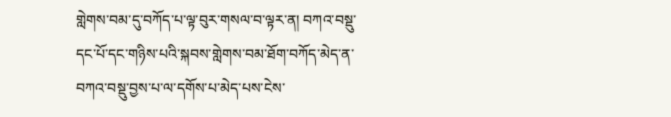གླེགས་བམ་དུ་བཀོད་པ་ལྟ་བུར་གསལ་བ་ལྟར་ན། བཀའ་བསྡུ་དང་པོ་དང་གཉིས་པའི་སྐབས་གླེགས་བམ་ཐོག་བཀོད་མེད་ན་བཀའ་བསྡུ་བྱས་པ་ལ་དགོས་པ་མེད་པས་ངེས་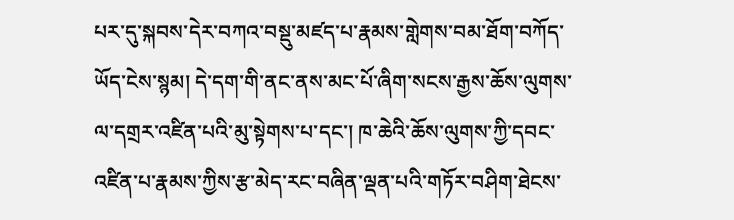པར་དུ་སྐབས་དེར་བཀའ་བསྡུ་མཛད་པ་རྣམས་གླེགས་བམ་ཐོག་བཀོད་ཡོད་ངེས་སྙམ། དེ་དག་གི་ནང་ནས་མང་པོ་ཞིག་སངས་རྒྱས་ཆོས་ལུགས་ལ་དགྲར་འཛིན་པའི་མུ་སྟེགས་པ་དང་། ཁ་ཆེའི་ཆོས་ལུགས་ཀྱི་དབང་འཛིན་པ་རྣམས་ཀྱིས་རྩ་མེད་རང་བཞིན་ལྡན་པའི་གཏོར་བཤིག་ཐེངས་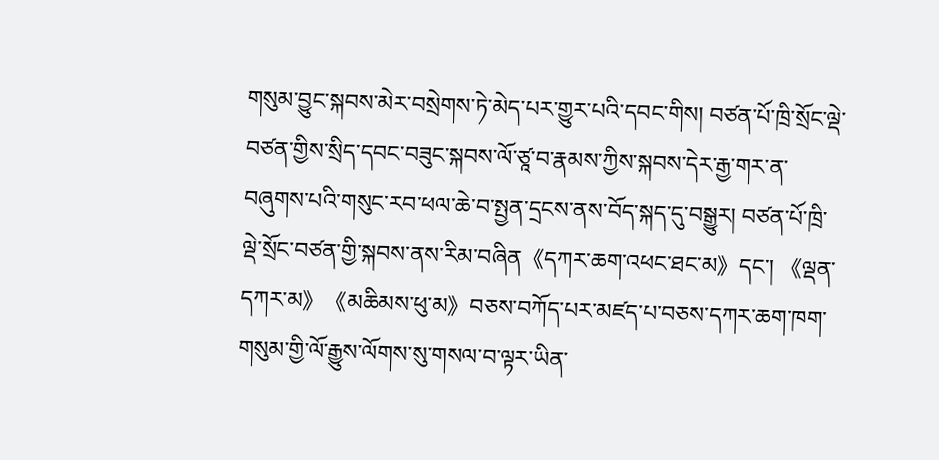གསུམ་བྱུང་སྐབས་མེར་བསྲེགས་ཏེ་མེད་པར་གྱུར་པའི་དབང་གིས། བཙན་པོ་ཁྲི་སྲོང་ལྡེ་བཙན་གྱིས་སྲིད་དབང་བཟུང་སྐབས་ལོ་ཙཱ་བ་རྣམས་ཀྱིས་སྐབས་དེར་རྒྱ་གར་ན་བཞུགས་པའི་གསུང་རབ་ཕལ་ཆེ་བ་སྤྱན་དྲངས་ནས་བོད་སྐད་དུ་བསྒྱུར། བཙན་པོ་ཁྲི་ལྡེ་སྲོང་བཙན་གྱི་སྐབས་ནས་རིམ་བཞིན《དཀར་ཆག་འཕང་ཐང་མ》དང་། 《ལྡན་དཀར་མ》《མཆིམས་ཕུ་མ》བཅས་བཀོད་པར་མཛད་པ་བཅས་དཀར་ཆག་ཁག་གསུམ་གྱི་ལོ་རྒྱུས་ལོགས་སུ་གསལ་བ་ལྟར་ཡིན་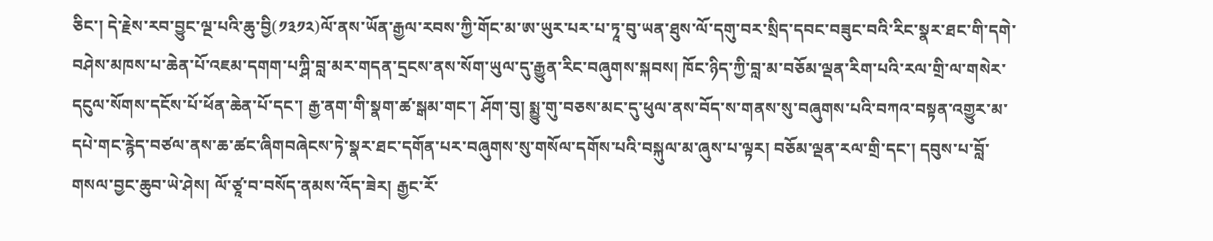ཅིང་། དེ་རྗེས་རབ་བྱུང་ལྔ་པའི་ཆུ་བྱི(༡༣༡༢)ལོ་ནས་ཡོན་རྒྱལ་རབས་ཀྱི་གོང་མ་ཨ་ཡུར་པར་པ་ཏཱ་བུ་ཡན་ཐུས་ལོ་དགུ་བར་སྲིད་དབང་བཟུང་བའི་རིང་སྣར་ཐང་གི་དགེ་བཤེས་མཁས་པ་ཆེན་པོ་འཇམ་དགག་པཀྴི་བླ་མར་གདན་དྲངས་ནས་སོག་ཡུལ་དུ་རྒྱུན་རིང་བཞུགས་སྐབས། ཁོང་ཉིད་ཀྱི་བླ་མ་བཅོམ་ལྡན་རིག་པའི་རལ་གྲི་ལ་གསེར་དངུལ་སོགས་དངོས་པོ་ཕོན་ཆེན་པོ་དང་། རྒྱ་ནག་གི་སྣག་ཚ་སྒམ་གང་། ཤོག་བུ། སྨྱུ་གུ་བཅས་མང་དུ་ཕུལ་ནས་བོད་ས་གནས་སུ་བཞུགས་པའི་བཀའ་བསྟན་འགྱུར་མ་དཔེ་གང་རྙེད་བཙལ་ནས་ཆ་ཚང་ཞིགབཞེངས་ཏེ་སྣར་ཐང་དགོན་པར་བཞུགས་སུ་གསོལ་དགོས་པའི་བསྐུལ་མ་ཞུས་པ་ལྟར། བཅོམ་ལྡན་རལ་གྲི་དང་། དབུས་པ་བློ་གསལ་བྱང་ཆུབ་ཡེ་ཤེས། ལོ་ཙཱ་བ་བསོད་ནམས་འོད་ཟེར། རྒྱང་རོ་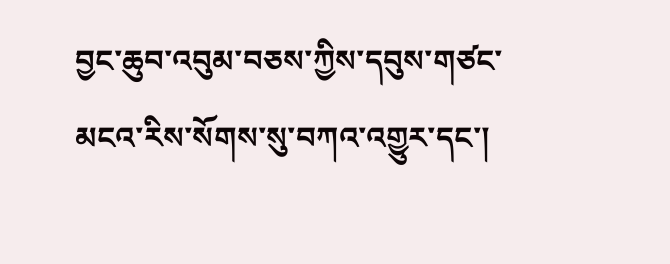བྱང་ཆུབ་འབུམ་བཅས་ཀྱིས་དབུས་གཙང་མངའ་རིས་སོགས་སུ་བཀའ་འགྱུར་དང་།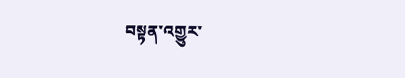བསྟན་འགྱུར་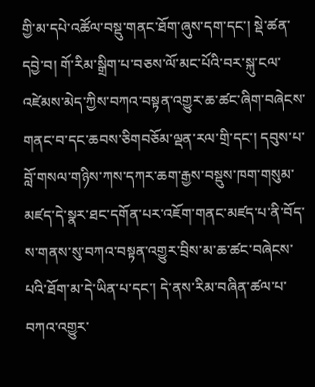གྱི་མ་དཔེ་འཚོལ་བསྡུ་གནང་ཐོག་ཞུས་དག་དང་། སྡེ་ཚན་དབྱེ་བ། གོ་རིམ་སྒྲིག་པ་བཅས་ལོ་མང་པོའི་བར་སྐུ་ངལ་འཛེམས་མེད་ཀྱིས་བཀའ་བསྟན་འགྱུར་ཆ་ཚང་ཞིག་བཞེངས་གནང་བ་དང་ཆབས་ཅིགབཅོམ་ལྡན་རལ་གྲི་དང་། དབུས་པ་བློ་གསལ་གཉིས་ཀས་དཀར་ཆག་རྒྱས་བསྡུས་ཁག་གསུམ་མཛད་དེ་སྣར་ཐང་དགོན་པར་འཇོག་གནང་མཛད་པ་ནི་བོད་ས་གནས་སུ་བཀའ་བསྟན་འགྱུར་བྲིས་མ་ཆ་ཚང་བཞེངས་པའི་ཐོག་མ་དེ་ཡིན་པ་དང་། དེ་ནས་རིམ་བཞིན་ཚལ་པ་བཀའ་འགྱུར་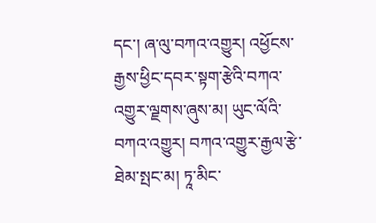དང་། ཞ་ལུ་བཀའ་འགྱུར། འཕྱོངས་རྒྱས་ཕྱིང་དབར་སྟག་རྩེའི་བཀའ་འགྱུར་ལྗགས་ཞུས་མ། ཡུང་ལོའི་བཀའ་འགྱུར། བཀའ་འགྱུར་རྒྱལ་རྩེ་ཐེམ་སྤང་མ། ཏཱ་མིང་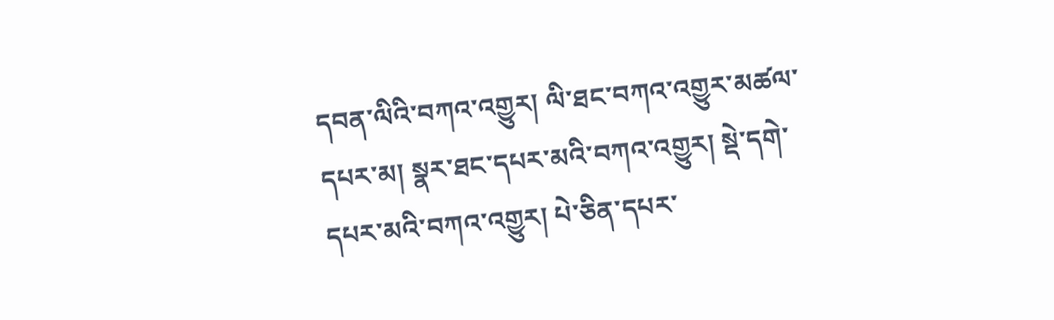དབན་ལིའི་བཀའ་འགྱུར། ལི་ཐང་བཀའ་འགྱུར་མཚལ་དཔར་མ། སྣར་ཐང་དཔར་མའི་བཀའ་འགྱུར། སྡེ་དགེ་དཔར་མའི་བཀའ་འགྱུར། པེ་ཅིན་དཔར་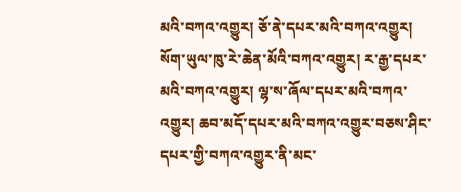མའི་བཀའ་འགྱུར། ཅོ་ནེ་དཔར་མའི་བཀའ་འགྱུར། སོག་ཡུལ་ཁུ་རེ་ཆེན་མོའི་བཀའ་འགྱུར། ར་རྒྱ་དཔར་མའི་བཀའ་འགྱུར། ལྷ་ས་ཞོལ་དཔར་མའི་བཀའ་འགྱུར། ཆབ་མདོ་དཔར་མའི་བཀའ་འགྱུར་བཅས་ཤིང་དཔར་གྱི་བཀའ་འགྱུར་ནི་མང་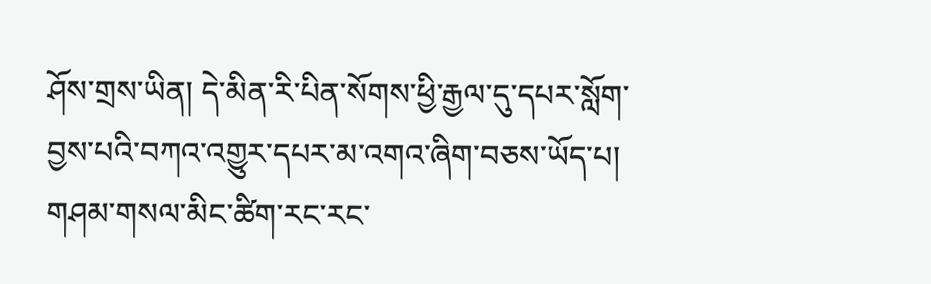ཤོས་གྲས་ཡིན། དེ་མིན་རི་པིན་སོགས་ཕྱི་རྒྱལ་དུ་དཔར་སློག་བྱས་པའི་བཀའ་འགྱུར་དཔར་མ་འགའ་ཞིག་བཅས་ཡོད་པ། གཤམ་གསལ་མིང་ཚིག་རང་རང་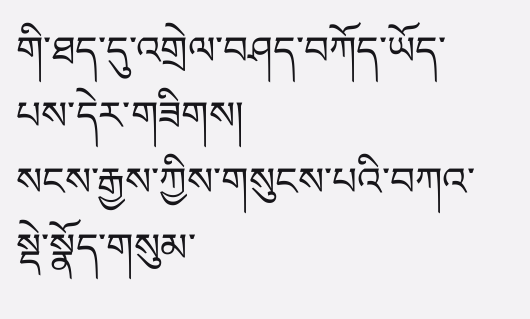གི་ཐད་དུ་འགྲེལ་བཤད་བཀོད་ཡོད་པས་དེར་གཟིགས།
སངས་རྒྱས་ཀྱིས་གསུངས་པའི་བཀའ་སྡེ་སྣོད་གསུམ་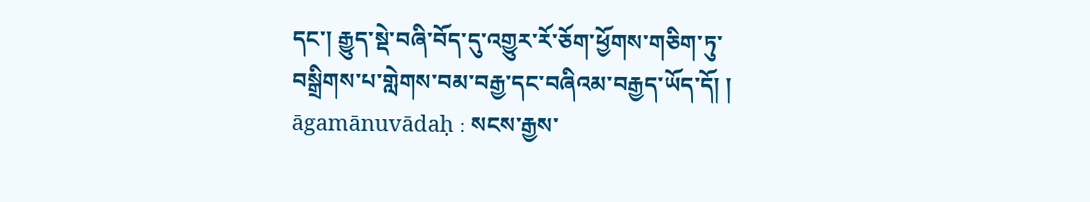དང་། རྒྱུད་སྡེ་བཞི་བོད་དུ་འགྱུར་རོ་ཅོག་ཕྱོགས་གཅིག་ཏུ་བསྒྲིགས་པ་གླེགས་བམ་བརྒྱ་དང་བཞིའམ་བརྒྱད་ཡོད་དོ། །
āgamānuvādaḥ : སངས་རྒྱས་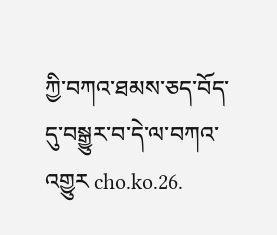ཀྱི་བཀའ་ཐམས་ཅད་བོད་དུ་བསྒྱུར་བ་དེ་ལ་བཀའ་འགྱུར cho.ko.26.